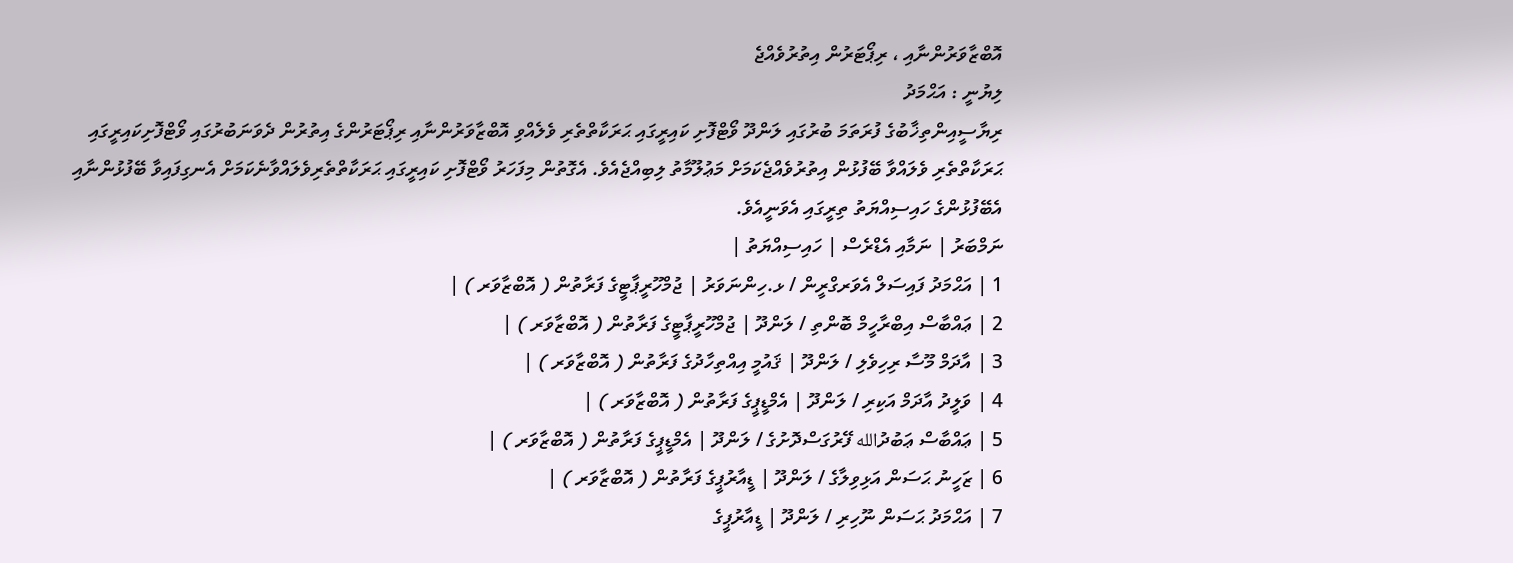އޮބްޒާވަރުންނާއި ، ރިޕޯޓަރުން އިތުރުވެއްޖެ
ލިޔުނީ : އަޙްމަދު
ރިޔާސީއިންތިޚާބުގެ ފުރަތަމަ ބުރުގައި ލަންދޫ ވޯޓްފޮށި ކައިރީގައި ޙަރަކާތްތެރި ވެލެއްވި އޮބްޒާވަރުންނާއި ރިޕޯޓަރުންގެ އިތުރުން ދެވަނަބުރުގައި ވޯޓްފޮށިކައިރީގައި ޙަރަކާތްތެރި ވެލައްވާ ބޭފުޅުން އިތުރުވެއްޖެކަމަށް މަޢުލޫމާތު ލިބިއްޖެއެވެ. އެގޮތުން މިފަހަރު ވޯޓްފޮށި ކައިރީގައި ޙަރަކާތްތެރިވެލައްވާނެކަމަށް އެނގިފައިވާ ބޭފުޅުންނާއި އެބޭފުޅުންގެ ހައިސިއްޔަތު ތިރީގައި އެވަނީއެވެ.
ނަމްބަރު | ނަމާއި އެޑްރެސް | ހައިސިއްޔަތު |
1 | އަޙްމަދު ފައިސަލް އެވަރގްރީން / ޅ.ހިންނަވަރު | ޖުމްހޫރީޕާޓީގެ ފަރާތުން ( އޮބްޒާވަރ ) |
2 | ޢައްބާސް އިބްރާހީމް ބޮންތި / ލަންދޫ | ޖުމްހޫރީޕާޓީގެ ފަރާތުން ( އޮބްޒާވަރ ) |
3 | އާދަމް މޫސާ ރިހިވެލި / ލަންދޫ | ޤައުމީ އިއްތިހާދުގެ ފަރާތުން ( އޮބްޒާވަރ ) |
4 | ވަލީދު އާދަމް އަކިރި / ލަންދޫ | އެމްޑީޕީގެ ފަރާތުން ( އޮބްޒާވަރ ) |
5 | ޢައްބާސް ޢަބުދުالله ފޭރުގަސްދޮށުގެ / ލަންދޫ | އެމްޑީޕީގެ ފަރާތުން ( އޮބްޒާވަރ ) |
6 | ޒަހީނު ޙަސަން އަޅިވިލާގެ / ލަންދޫ | ޑީއާރުޕީގެ ފަރާތުން ( އޮބްޒާވަރ ) |
7 | އަޙްމަދު ޙަސަން ނޫހިރި / ލަންދޫ | ޑީއާރުޕީގެ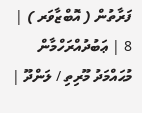ފަރާތުން ( އޮބްޒާވަރ ) |
8 | ޢަބުދުއްރަހްމާން މުޙައްމަދު މޫރިތި / ލަންދޫ |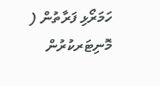ހަމަރޯޅި ފަރާތުން ( މޮނިޓަރކުރުން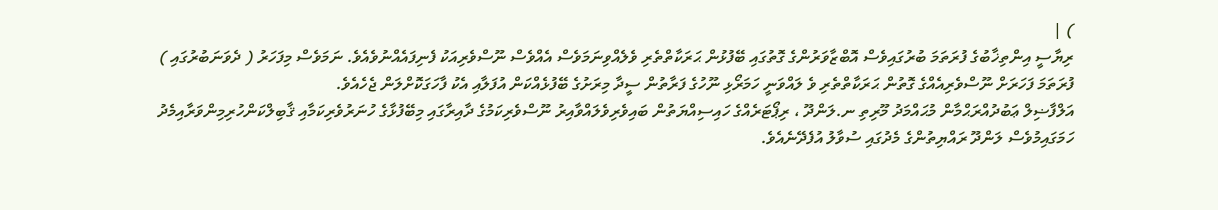) |
ރިޔާސީ އިންތިޚާބުގެ ފުރަތަމަ ބުރުގައިވެސް އޮބްޒާވަރުންގެ ގޮތުގައި ބޭފުޅުން ޙަރަކާތްތެރި ވެލެއްވިނަމަވެސް އެއްވެސް ނޫސްވެރިއަކު ފެނިފައެއްނުވެއެވެ. ނަމަވެސް މިފަހަރު ( ދެވަނަބުރުގައި ) ފުރަތަމަ ފަހަރަށް ނޫސްވެރިއެއްގެ ގޮތުން ޙަރަކާތްތެރި ވެ ލައްވަނީ ހަމަރޯޅި ނޫހުގެ ފަރާތުން ސީދާ މިރަށުގެ ބޭފުޅެއްކަން އުފަލާއި އެކު ފާހަގަކޮށްލަން ޖެހެއެވެ.
އަލްފާޟިލް ޢަބުދުއްރަޙްމާން މުޙައްމަދު މޫރިތި ނ.ލަންދޫ ، ރިޕޯޓަރެއްގެ ހައިސިއްޔަތުން ބައިވެރިވެލައްވާއިރު ނޫސްވެރިކަމުގެ ދާއިރާގައި މިބޭފުޅާގެ ހުނަރުވެރިކަމާއި ޤާބިލްކަންހުރިމިންވަރާއިމެދު ހަމަގައިމުވެސް ލަންދޫ ރައްޔިތުންގެ މެދުގައި ސުވާލު އުފެދޭނެއެވެ.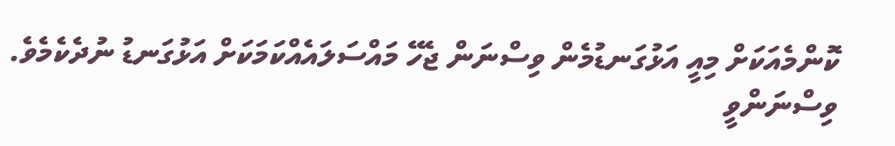ކޮންމެއަކަށް މިއީ އަޅުގަނޑުމެން ވިސްނަން ޖެހޭ މައްސަލައެއްކަމަކަށް އަޅުގަނޑު ނުދެކެމެވެ. ވިސްނަންވީ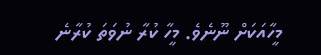މީހާއަކަށް ނޫނެވެ. މީހާ ކުރާ ނުވަތަ ކުރާނެ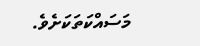މަސައްކަތަކަށެވެ.